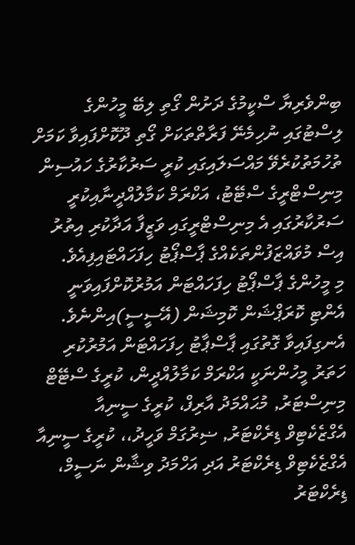ބިންވެރިޔާ ސްކީމުގެ ދަށުން ގޯތި ލިބޭ މީހުންގެ ލިސްޓުގައި ނުހިމެނޭ ފަރާތްތަކަށް ގޯތި ދޫކޮށްފައިވާ ކަމަށް ތުހުމަތުކުރެވޭ މައްސަލައިގައި ކުރީ ސަރުކާރުގެ ހައުސިން މިނިސްޓްރީގެ ސްޓޭޓު، އަކްރަމް ކަމާލުއްދީނާއިކުރީ ސަރުކާރުގައި އެ މިނިސްޓްރީގައި ވަޒީފާ އަދާކުރި އިތުރު އިސް މުވައްޒަފުންތަކެއްގެ ޕާސްޕޯޓު ހިފަހައްޓައިފިއެވެ.
މި މީހުންގެ ޕާސްޕޯޓު ހިފަހައްޓަން އަމުރުކޮށްފައިވަނީ އެންޓި ކޮރަޕްޝަން ކޮމިޝަން (އޭސީސީ)އިންނެވެ. އެނގިފައިވާ ގޮތުގައި ޕާސްޕާޓު ހިފަހައްޓަން އަމުރުކުރި ހަތަރު މީހުންނަކީ އަކްރަމް ކަމާލުއްދީން، ކުރީގެ ސްޓޭޓް މިނިސްޓަރު, މުޙައްމަދު އާރިފް، ކުރީގެ ސީނިއާ އެގްޒެކެޓިވް ޑިރެކްޓަރު, ޟިރުގަމް ވަހީދު،، ކުރީގެ ސީނިއާ އެގްޒެކެޓިވް ޑިރެކްޓަރު އަދި އަހްމަދު ވިޝާން ނަސީމް، ޑިރެކްޓަރު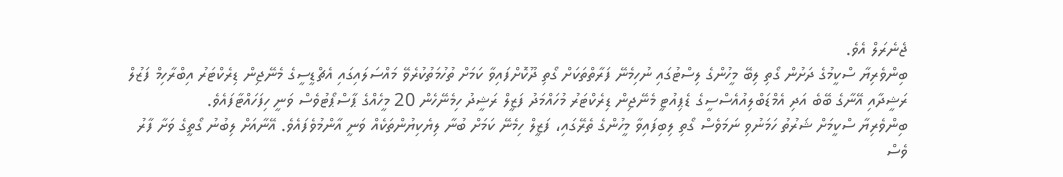ޖެނެރަލް އެވެ.
ބިންވެރިޔާ ސްކީމުގެ ދަށުން ގޯތި ލިބޭ މީހުންގެ ލިސްޓުގައި ނުހިމެނޭ ފަރާތްތަކަށް ގޯތި ދޫކޮށްފައިވާ ކަމަށް ތުހުމަތުކުރެވޭ މައްސަލައިގައި އެޗްޑީސީގެ މެނޭޖިން ޑިރެކްޓަރު އިބްރާހިމް ފަޒުލް ރަޝީދާއި އޭނާގެ ބޭބެ އަދި އެމްޑަބްލިއުއެސްސީގެ ޑެޕިއުޓީ މެނޭޖިން ޑިރެކްޓަރު މުހައްމަދު ފަޒީލް ރަޝީދު ހިމެނޭހެން 20 މީހެއްގެ ޕާސްޕޯޓުވެސް ވަނީ ހިފަހައްޓާފައެވެ.
ބިންވެރިޔާ ސްކީމަށް ޝަރުތު ހަމަނުވި ނަމަވެސް ގޯތި ލިބިފައިވާ މީހުންގެ ތެރޭގައި، ފަޒީލް ހިމެނޭ ކަމަށް ބުނާ ލިޔެކިޔުންތަކެއް ވަނީ އާންމުވެފައެވެ. އޭނާއަށް ލިބުނު ގޯތީގެ ވަށާ ފާރު ވެސް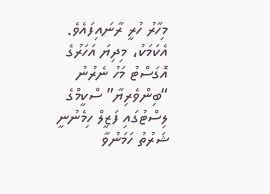މިހާރު ހުރީ ރާނައިފައެވެ. އެކަމަކު، މިދިޔަ އަހަރުގެ އޮގަސްޓު މަހު ނެރުނު “ބިންވެރިޔާ” ސްކީމްގެ ލިސްޓުގައި ފަޒީލް ހިމެނުނީ ޝަރުތު ހަމަނުވާ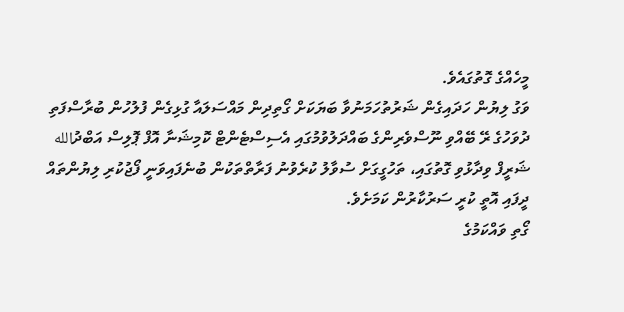މީހެއްގެ ގޮތުގައެވެ.
ވަގު ލިޔުން ހަދައިގެން ޝަރުތުހަމަނުވާ ބަޔަކަށް ގޯތިދިން މައްސަލައާ ގުޅިގެން ފުލުހުން ބުރާސްފަތި ދުވަހުގެ ރޭ ބޭއްވި ނޫސްވެރިންގެ ބައްދަލުވުމުގައި އެސިސްޓެންޓް ކޮމިޝަނާ އޮފް ޕޮލިސް އަބްދުالله ޝަރީފް ވިދާޅުވި ގޮތުގައި، ތަހުގީގަށް ސުވާލު ކުރެވުނު ފަރާތްތަކުން ބުނެފައިވަނީ ފޯޖުކުރި ލިޔުންތައް ދީފައި އޮތީ ކުރީ ސަރުކާރުން ކަމަށެވެ.
ގޯތި ވައްކަމުގެ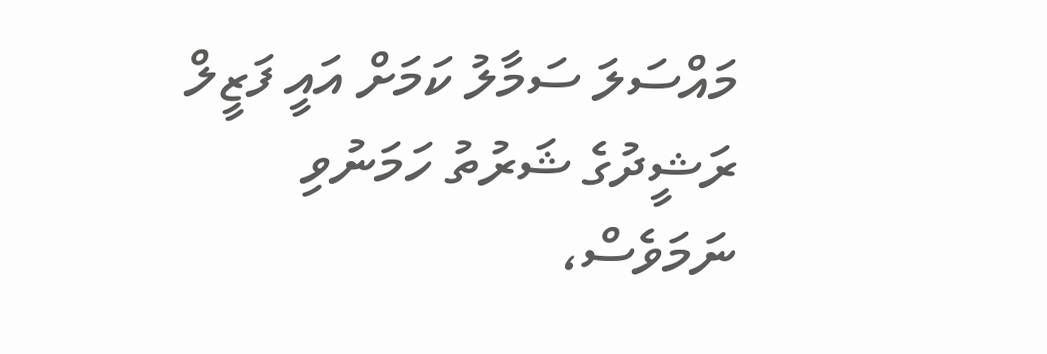މައްސަލަ ސަމާލު ކަމަށް އައީ ފަޒީލް ރަޝީދުގެ ޝަރުތު ހަމަނުވި ނަމަވެސް،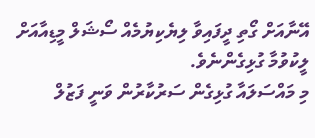އޭނާއަށް ގޯތި ދީފައިވާ ލިޔެކިޔުމެއް ސޯޝަލް މީޑިއާއަށް ލީކުވުމާ ގުޅިގެންނެވެ.
މި މައްސަލައާ ގުޅިގެން ސަރުކާރުން ވަނީ ފަޒުލް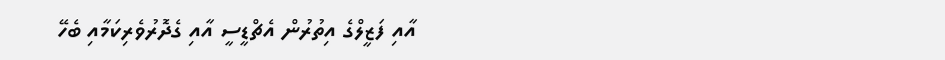އާއި ފަޒީލްގެ އިތުރުން އެޗްޑީސީ އާއި ގެދޮރުވެރިކަމާއި ބެހޭ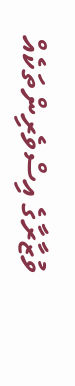ވުޒާރާގެ އިސްވެރިންތަކެއް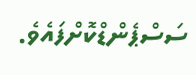ސަސްޕެންޑްކޮށްފައެވެ.